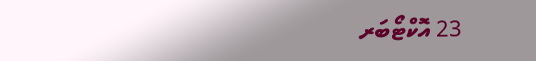23 އޮކްޓޯބަރ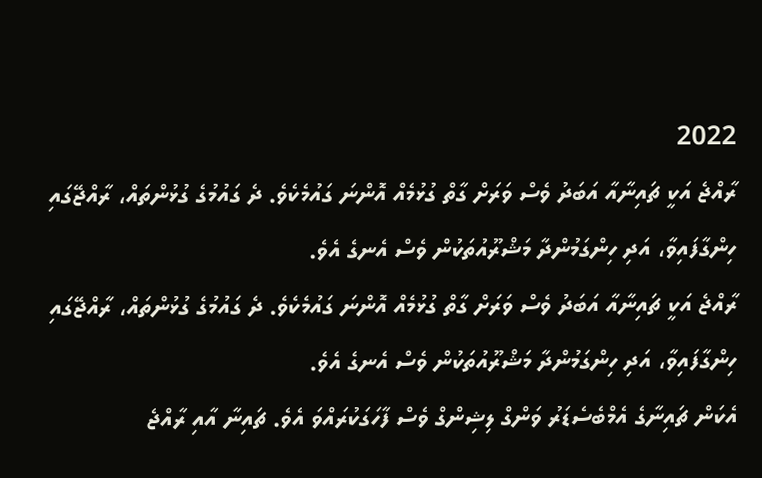2022
ރާއްޖެ އަކީ ޗައިނާއާ އަބަދު ވެސް ވަރަށް ގާތް ގުޅުމެއް އޮންނަ ގައުމެކެވެ. ދެ ގައުމުގެ ގުޅުންތައް، ރާއްޖޭގައި ހިންގާފައިވާ، އަދި ހިންގަމުންދާ މަޝްރޫއުތަކުން ވެސް އެނގެ އެވެ.
ރާއްޖެ އަކީ ޗައިނާއާ އަބަދު ވެސް ވަރަށް ގާތް ގުޅުމެއް އޮންނަ ގައުމެކެވެ. ދެ ގައުމުގެ ގުޅުންތައް، ރާއްޖޭގައި ހިންގާފައިވާ، އަދި ހިންގަމުންދާ މަޝްރޫއުތަކުން ވެސް އެނގެ އެވެ.
އެކަން ޗައިނާގެ އެމްބެސެޑަރު ވަންގް ލިޝިންގް ވެސް ފާހަގަކުރައްވަ އެވެ. ޗައިނާ އާއި ރާއްޖެ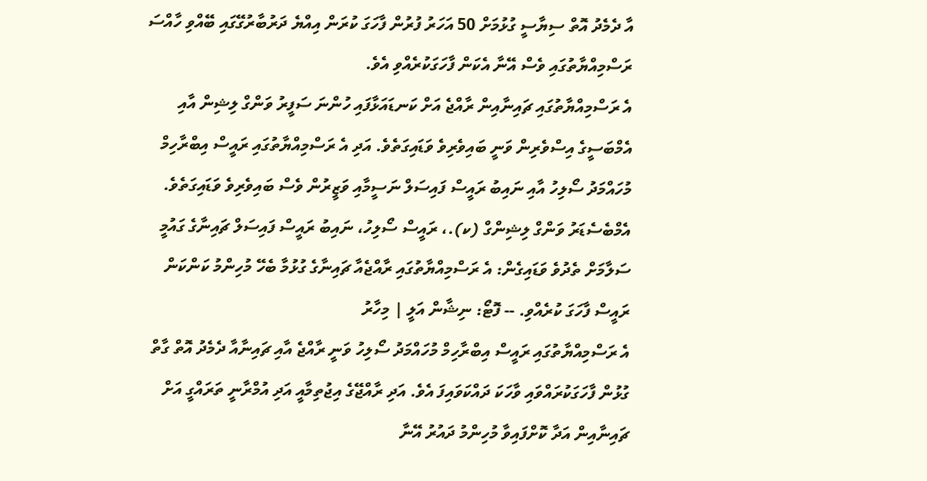އާ ދެމެދު އޮތް ސިޔާސީ ގުޅުމަށް 50 އަހަރު ފުރުން ފާހަގަ ކުރަން އިއްޔެ ދަރުބާރުގޭގައި ބޭއްވި ހާއްސަ ރަސްމިއްޔާތުގައި ވެސް އޭނާ އެކަން ފާހަގަކުރެއްވި އެވެ.
އެ ރަސްމިއްޔާތުގައި ޗައިނާއިން ރާއްޖެ އަށް ކަނޑައަޅާފައި ހުންނަ ސަފީރު ވަންގް ލިޝިން އާއި އެމްބަސީގެ އިސްވެރިން ވަނީ ބައިވެރިވެ ވަޑައިގަތެވެ. އަދި އެ ރަސްމިއްޔާތުގައި ރައީސް އިބްރާހިމް މުހައްމަދު ސޯލިހު އާއި ނައިބު ރައީސް ފައިސަލް ނަސީމާއި ވަޒީރުން ވެސް ބައިވެރިވެ ވަޑައިގަތެވެ.
އެމްބެސެޑަރު ވަންގް ލިޝިންގް (ކ).، ރައީސް ސޯލިހު، ނައިބު ރައީސް ފައިސަލް ޗައިނާގެ ގައުމީ ސަލާމަށް ތެދުވެ ވަޑައިގެން: އެ ރަސްމިއްޔާތުގައި ރާއްޖެއާ ޗައިނާގެ ގުޅުމާ ބެހޭ މުހިންމު ކަންކަން ރައީސް ފާހަގަ ކުރެއްވި. -- ފޮޓޯ: ނިޝާން އަލީ | މިހާރު
އެ ރަސްމިއްޔާތުގައި ރައީސް އިބްރާހިމް މުހައްމަދު ސޯލިހު ވަނީ ރާއްޖެ އާއި ޗައިނާއާ ދެމެދު އޮތް ގާތް ގުޅުން ފާހަގަކުރައްވައި ވާހަކަ ދައްކަވައިފަ އެވެ. އަދި ރާއްޖޭގެ އިޖުތިމާއީ އަދި އުމްރާނީ ތަރައްގީ އަށް ޗައިނާއިން އަދާ ކޮށްފައިވާ މުހިންމު ދައުރު އޭނާ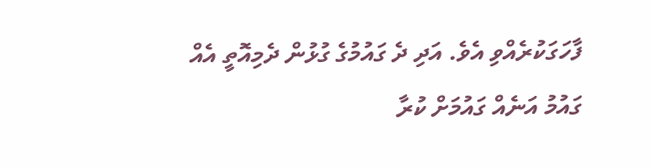ފާހަގަކުރެއްވި އެވެ. އަދި ދެ ގައުމުގެ ގުޅުން ދެމިއޮތީ އެއް ގައުމު އަނެއް ގައުމަށް ކުރާ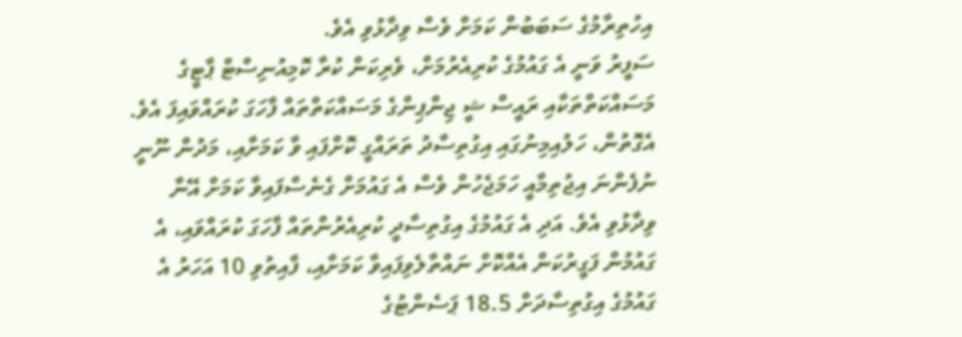އިހުތިރާމުގެ ސަބަބުން ކަމަށް ވެސް ވިދާޅުވި އެވެ.
ސަފީރު ވަނީ އެ ގައުމުގެ ކުރިއެރުމަށް، ވެރިކަން ކުރާ ކޮމިއުނިސްޓް ޕާޓީގެ މަސައްކަތްތަކާއި ރައީސް ޝީ ޖިންޕިންގެ މަސައްކަތްތައް ފާހަގަ ކުރައްވައިފަ އެވެ. އެގޮތުން، ހަލުއިމިނުގައި އިގުތިސާދު ތަރައްގީ ކޮށްފައި ވާ ކަމަށާއި، މަދުން ނޫނީ ނުފެންނަ އިޖުތިމާއީ ހަމަޖެހުން ވެސް އެ ގައުމަށް ގެނެސްފައިވާ ކަމަށް އޭނާ ވިދާޅުވި އެވެ. އަދި އެ ގައުމުގެ އިގުތިސާދީ ކުރިއެރުންތައް ފާހަގަ ކުރައްވައި، އެ ގައުމުން ފަގީރުކަން އެއްކޮށް ނައްތާލެވިފައިވާ ކަމަށާއި، ފާއިތުވި 10 އަހަރު އެ ގައުމުގެ އިގުތިސާދަށް 18.5 ޕަސެންޓުގެ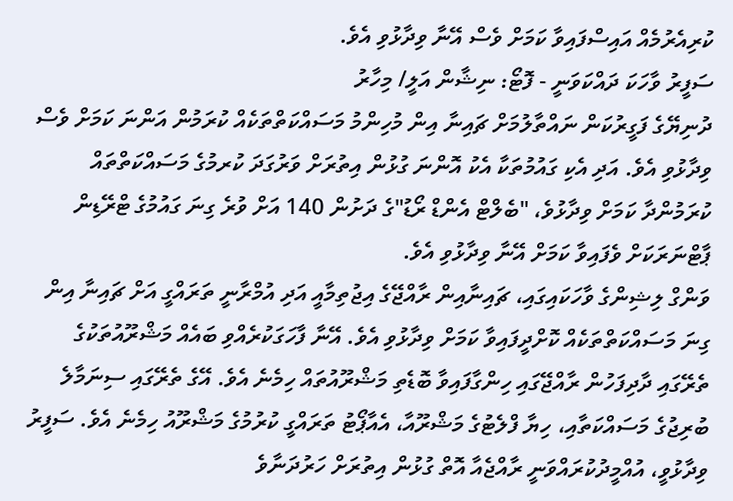ކުރިއެރުމެއް އައިސްފައިވާ ކަމަށް ވެސް އޭނާ ވިދާޅުވި އެވެ.
ސަފީރު ވާހަކަ ދައްކަވަނީ - ފޮޓޯ: ނިޝާން އަލީ/ މިހާރު
ދުނިޔޭގެ ފަގީރުކަން ނައްތާލުމަށް ޗައިނާ އިން މުހިންމު މަސައްކަތްތަކެއް ކުރަމުން އަންނަ ކަމަށް ވެސް ވިދާޅުވި އެވެ. އަދި އެކި ގައުމުތަކާ އެކު އޮންނަ ގުޅުން އިތުރަށް ވަރުގަދަ ކުރމުގެ މަސައްކަތްތައް ކުރަމުންދާ ކަމަށް ވިދާޅުވެ، "ބެލްޓް އެންޑް ރޯޑު"ގެ ދަށުން 140 އަށް ވުރެ ގިނަ ގައުމުގެ ޓްރޭޑިން ޕާޓްނަރަކަށް ވެފައިވާ ކަމަށް އޭނާ ވިދާޅުވި އެވެ.
ވަންގް ލިޝިންގެ ވާހަކައިގައި، ޗައިނާއިން ރާއްޖޭގެ އިޖުތިމާއީ އަދި އުމްރާނީ ތަރައްގީ އަށް ޗައިނާ އިން ގިނަ މަސައްކަތްތަކެއް ކޮށްދީފައިވާ ކަމަށް ވިދާޅުވި އެވެ. އޭނާ ފާހަގަކުރެއްވި ބައެއް މަޝްރޫއުތަކުގެ ތެރޭގައި ދާދިފަހުން ރާއްޖޭގައި ހިންގާފައިވާ ބޮޑެތި މަޝްރޫއުތައް ހިމެނެ އެވެ. އޭގެ ތެރޭގައި ސިނަމާލެ ބުރިޖުގެ މަސައްކަތާއި، ހިޔާ ފްލެޓުގެ މަޝްރޫއާ، އެއާޕޯޓު ތަރައްގީ ކުރުމުގެ މަޝްރޫއު ހިމެނެ އެވެ. ސަފީރު ވިދާޅުވީ، އުއްމީދުކުރައްވަނީ ރާއްޖެއާ އޮތް ގުޅުން އިތުރަށް ހަރުދަނާވެ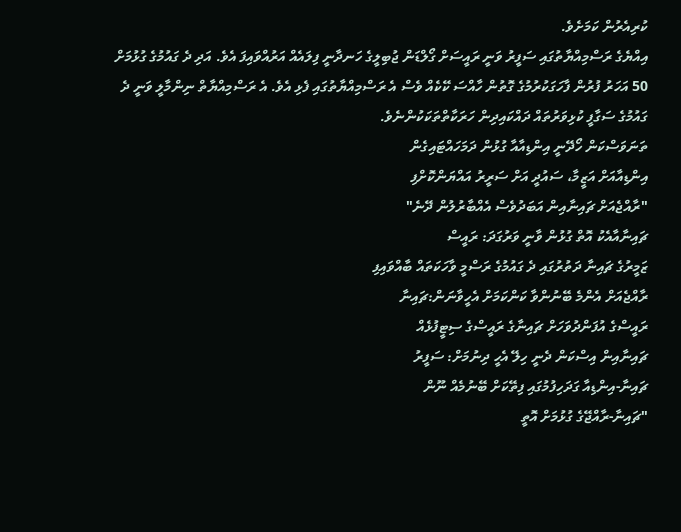ކުރިއެރުން ކަމަށެވެ.
އިއްޔެގެ ރަސްމިއްޔާތުގައި ސަފީރު ވަނީ ރައީސަށް ގޯލްޑަން ޖުބިލީގެ ހަނދާނީ ފިލައެއް އަރުއްވައިފަ އެވެ. އަދި ދެ ގައުމުގެ ގުޅުމަށް 50 އަހަރު ފުރުން ފާހަގަކުރުމުގެ ގޮތުން ހާއްސަ ކޭކެއް ވެސް އެ ރަސްމިއްޔާތުގައި ފެޅި އެވެ. އެ ރަސްމިއްޔާތް ނިންމާލީ ވަނީ ދެ ގައުމުގެ ސަގާފީ ކުޅިވަރުތައް ދައްކައިދިން ހަރަކާތްތަކަކުންނެވެ.
ތަނަވަސްކަން ހޯދޭނީ އިންޑިއާއާ ގުޅުން ދަމަހައްޓައިގެން
އިންޑިއާއަށް އަޒީމާ، ސައުދީ އަށް ސަރީރު އައްޔަންކޮށްފި
"ރާއްޖެއަށް ޗައިނާއިން އަބަދުވެސް އެއްބާރުލުން ދޭނެ"
ޗައިނާއާއެކު އޮތް ގުޅުން ވާނީ ވަރުގަދަ: ރައީސް
ޒަމީރުގެ ޗައިނާ ދަތުރުގައި ދެ ގައުމުގެ ރަސްމީ ވާހަކަތައް ބާއްވައިފި
ރާއްޖެއަށް އެންމެ ބޭނުންވާ ކަންކަމަށް އެހީވާނަން:ޗައިނާ
ރައީސްގެ އުފަންދުވަހަށް ޗައިނާގެ ރައީސްގެ ސިޓީފުޅެއް
ޗައިނާއިން އިސްކަން ދެނީ ހިލޭ އެހީ ދިނުމަށް: ސަފީރު
ޗައިނާ-އިންޑިއާ ގަދަހިފުމުގައި ފިތޭކަށް ބޭނުމެއް ނޫން
"ޗައިނާ-ރާއްޖޭގެ ގުޅުމަށް އޮތީ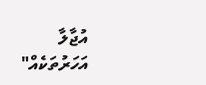އުޖާލާ އަހަރުތަކެއް"